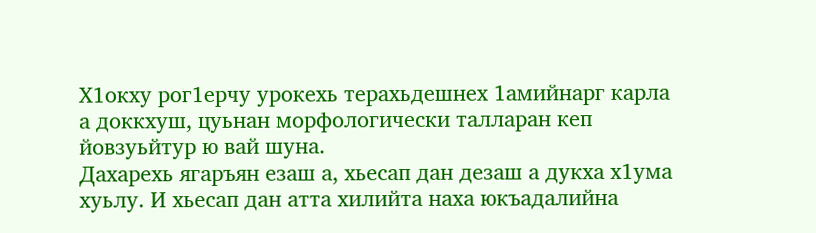Х1окху рог1ерчу урокехь терахьдешнех 1амийнарг карла а доккхуш, цуьнан морфологически талларан кеп йовзуьйтур ю вай шуна.
Дахарехь ягаръян езаш а, хьесап дан дезаш а дукха х1ума хуьлу. И хьесап дан атта хилийта наха юкъадалийна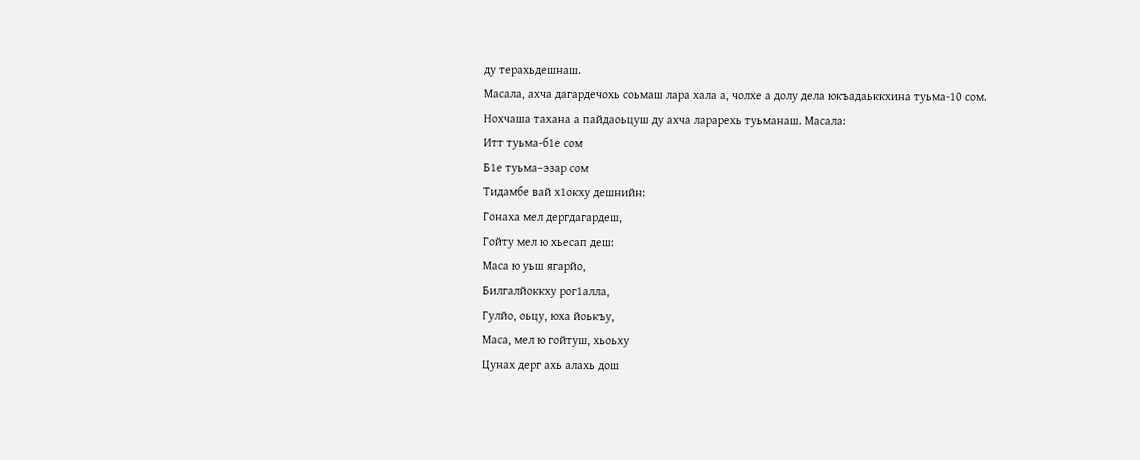ду терахьдешнаш.
Масала, ахча дагардечохь соьмаш лара хала а, чолхе а долу дела юкъадаьккхина туьма-10 сом.
Нохчаша тахана а пайдаоьцуш ду ахча ларарехь туьманаш. Масала:
Итт туьма-б1е сом
Б1е туьма–эзар сом
Тидамбе вай х1окху дешнийн:
Гонаха мел дергдагардеш,
Гойту мел ю хьесап деш:
Маса ю уьш ягарйо,
Билгалйоккху рог1алла,
Гулйо, оьцу, юха йоькъу,
Маса, мел ю гойтуш, хьоьху
Цунах дерг ахь алахь дош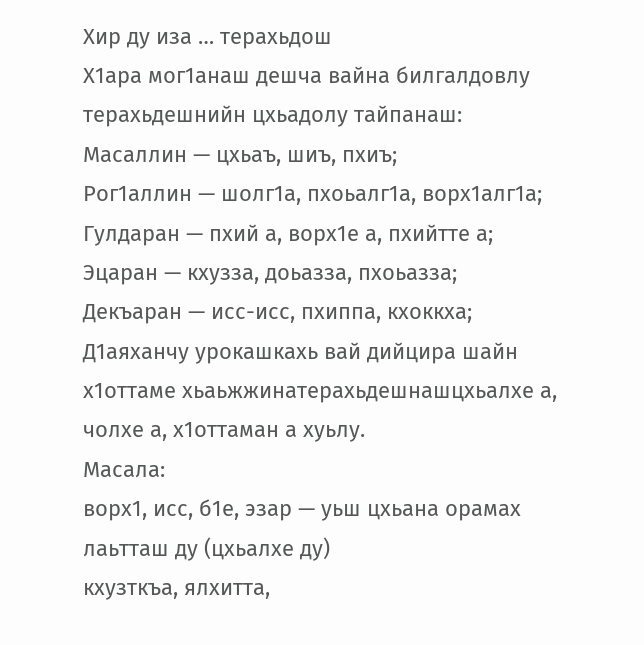Хир ду иза … терахьдош
Х1ара мог1анаш дешча вайна билгалдовлу терахьдешнийн цхьадолу тайпанаш:
Масаллин — цхьаъ, шиъ, пхиъ;
Рог1аллин — шолг1а, пхоьалг1а, ворх1алг1а;
Гулдаран — пхий а, ворх1е а, пхийтте а;
Эцаран — кхузза, доьазза, пхоьазза;
Декъаран — исс-исс, пхиппа, кхоккха;
Д1аяханчу урокашкахь вай дийцира шайн х1оттаме хьаьжжинатерахьдешнашцхьалхе а, чолхе а, х1оттаман а хуьлу.
Масала:
ворх1, исс, б1е, эзар — уьш цхьана орамах лаьтташ ду (цхьалхе ду)
кхузткъа, ялхитта,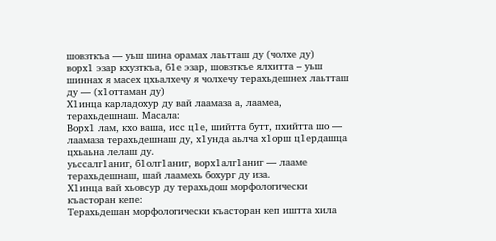шовзткъа — уьш шина орамах лаьтташ ду (чолхе ду)
ворх1 эзар кхузткъа, б1е эзар, шовзткъе ялхитта – уьш шиннах я масех цхьалхечу я чолхечу терахьдешнех лаьтташ ду — (х1оттаман ду)
Х1инца карладохур ду вай лаамаза а, лаамеа, терахьдешнаш. Масала:
Ворх1 лам, кхо ваша, исс ц1е, шийтта бутт, пхийтта шо — лаамаза терахьдешнаш ду, х1унда аьлча х1орш ц1ердашца цхьаьна лелаш ду.
уьссалг1аниг, б1олг1аниг, ворх1алг1аниг — лааме терахьдешнаш, шай лаамехь бохург ду иза.
Х1инца вай хьовсур ду терахьдош морфологически къасторан кепе:
Терахьдешан морфологически къасторан кеп иштта хила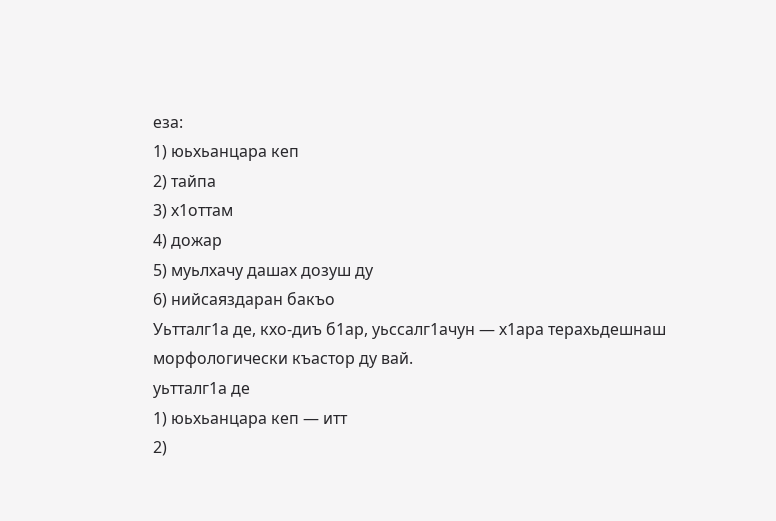еза:
1) юьхьанцара кеп
2) тайпа
3) х1оттам
4) дожар
5) муьлхачу дашах дозуш ду
6) нийсаяздаран бакъо
Уьтталг1а де, кхо-диъ б1ар, уьссалг1ачун — х1ара терахьдешнаш морфологически къастор ду вай.
уьтталг1а де
1) юьхьанцара кеп — итт
2)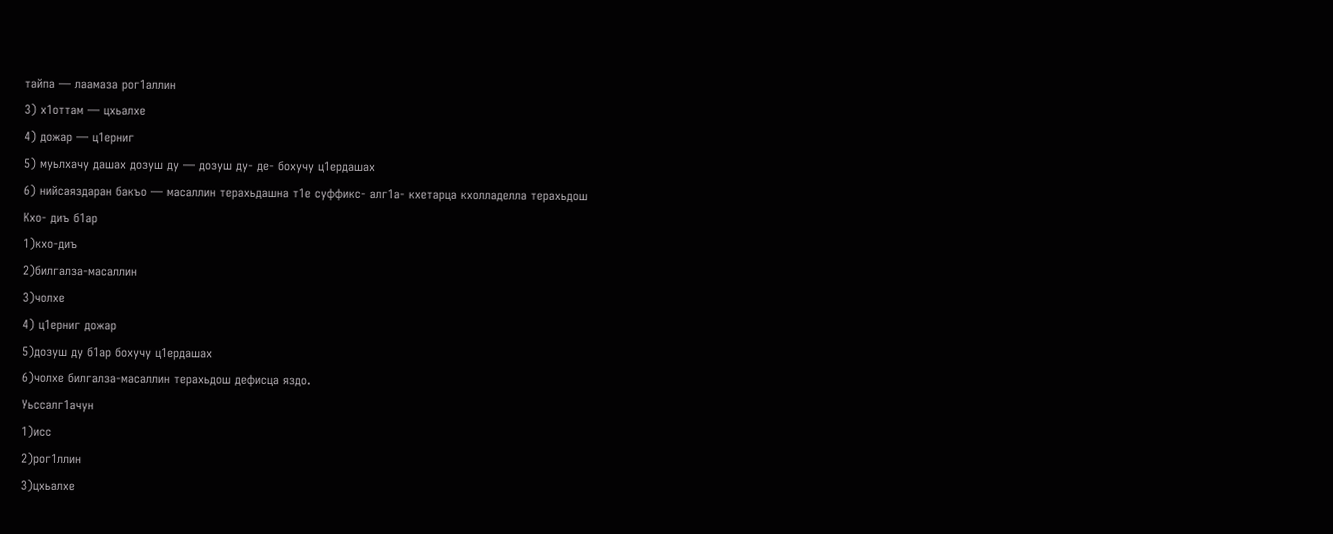тайпа — лаамаза рог1аллин
3) х1оттам — цхьалхе
4) дожар — ц1ерниг
5) муьлхачу дашах дозуш ду — дозуш ду- де- бохучу ц1ердашах
6) нийсаяздаран бакъо — масаллин терахьдашна т1е суффикс- алг1а- кхетарца кхолладелла терахьдош
Кхо- диъ б1ар
1)кхо-диъ
2)билгалза-масаллин
3)чолхе
4) ц1ерниг дожар
5)дозуш ду б1ар бохучу ц1ердашах
6)чолхе билгалза-масаллин терахьдош дефисца яздо.
Уьссалг1ачун
1)исс
2)рог1ллин
3)цхьалхе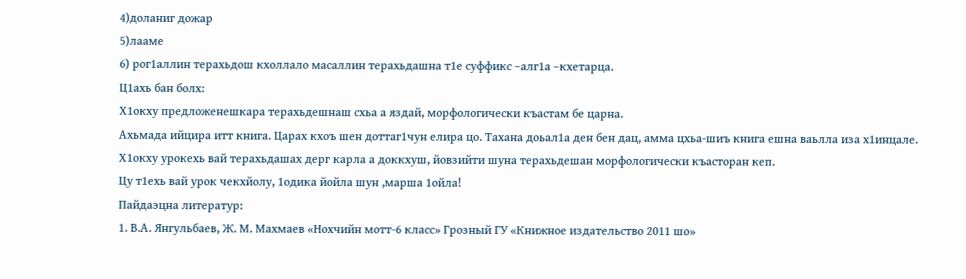4)доланиг дожар
5)лааме
6) рог1аллин терахьдош кхоллало масаллин терахьдашна т1е суффикс –алг1а –кхетарца.
Ц1ахь бан болх:
Х1окху предложенешкара терахьдешнаш схьа а яздай, морфологически къастам бе царна.
Ахьмада ийцира итт книга. Царах кхоъ шен доттаг1чун елира цо. Тахана доьал1а ден бен дац, амма цхьа-шиъ книга ешна ваьлла иза х1инцале.
Х1окху урокехь вай терахьдашах дерг карла а доккхуш, йовзийти шуна терахьдешан морфологически къасторан кеп.
Цу т1ехь вай урок чекхйолу, 1одика йойла шун ,марша 1ойла!
Пайдаэцна литератур:
1. В.А. Янгульбаев, Ж. М. Махмаев «Нохчийн мотт-6 класс» Грозный ГУ «Книжное издательство 2011 шо»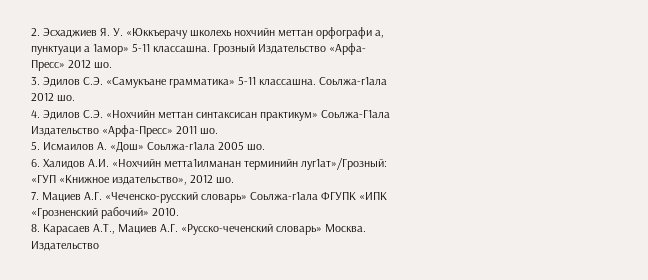2. Эсхаджиев Я. У. «Юккъерачу школехь нохчийн меттан орфографи а, пунктуаци а 1амор» 5-11 классашна. Грозный Издательство «Арфа-Пресс» 2012 шо.
3. Эдилов С.Э. «Самукъане грамматика» 5-11 классашна. Соьлжа-г1ала 2012 шо.
4. Эдилов С.Э. «Нохчийн меттан синтаксисан практикум» Соьлжа-Г1ала Издательство «Арфа-Пресс» 2011 шо.
5. Исмаилов А. «Дош» Соьлжа-г1ала 2005 шо.
6. Халидов А.И. «Нохчийн метта1илманан терминийн луг1ат»/Грозный: «ГУП «Книжное издательство», 2012 шо.
7. Мациев А.Г. «Чеченско-русский словарь» Соьлжа-г1ала ФГУПК «ИПК «Грозненский рабочий» 2010.
8. Карасаев А.Т., Мациев А.Г. «Русско-чеченский словарь» Москва. Издательство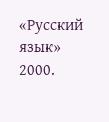«Русский язык» 2000.